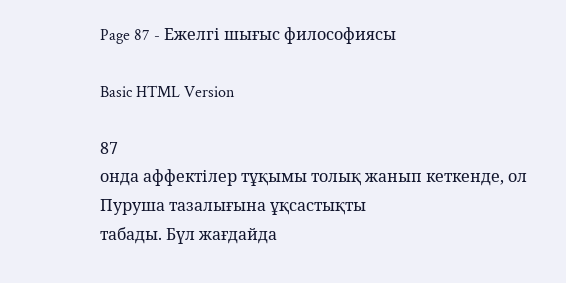Page 87 - Ежелгі шығыс философиясы

Basic HTML Version

87
онда аффектілер тұқымы толық жанып кеткенде, ол Пуруша тазалығына ұқсастықты
табады. Бүл жағдайда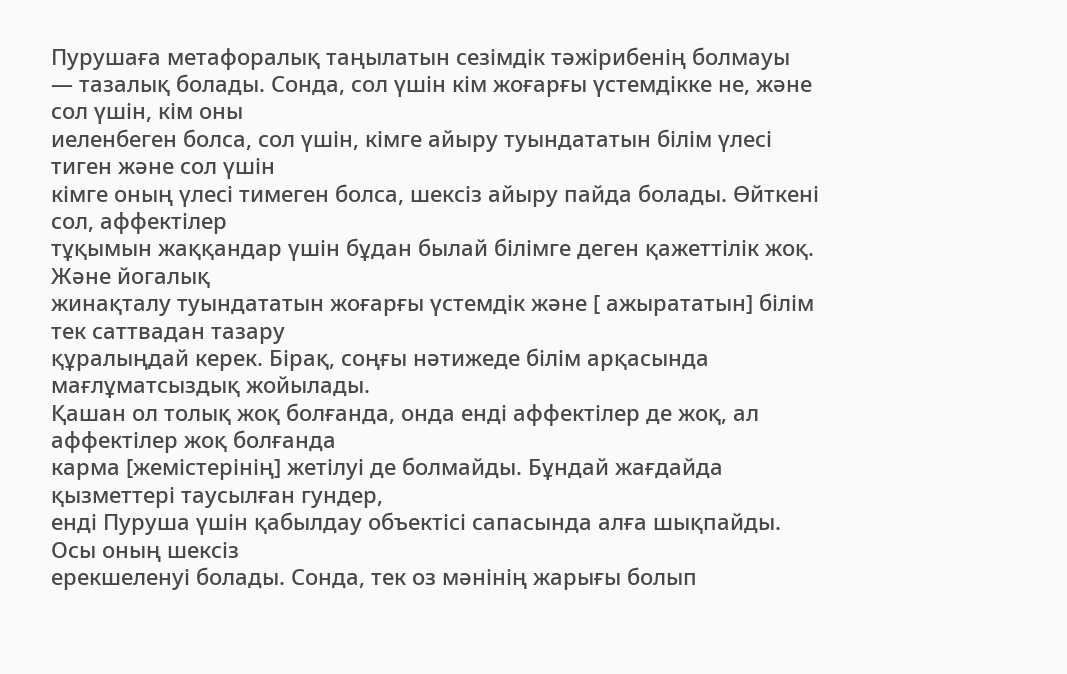Пурушаға метафоралық таңылатын сезімдік тәжірибенің болмауы
— тазалық болады. Сонда, сол үшін кім жоғарғы үстемдікке не, және сол үшін, кім оны
иеленбеген болса, сол үшін, кімге айыру туындататын білім үлесі тиген және сол үшін
кімге оның үлесі тимеген болса, шексіз айыру пайда болады. Өйткені сол, аффектілер
тұқымын жаққандар үшін бұдан былай білімге деген қажеттілік жоқ. Және йогалық
жинақталу туындататын жоғарғы үстемдік және [ ажырататын] білім тек саттвадан тазару
құралыңдай керек. Бірақ, соңғы нәтижеде білім арқасында мағлұматсыздық жойылады.
Қашан ол толық жоқ болғанда, онда енді аффектілер де жоқ, ал аффектілер жоқ болғанда
карма [жемістерінің] жетілуі де болмайды. Бұндай жағдайда қызметтері таусылған гундер,
енді Пуруша үшін қабылдау объектісі сапасында алға шықпайды. Осы оның шексіз
ерекшеленуі болады. Сонда, тек оз мәнінің жарығы болып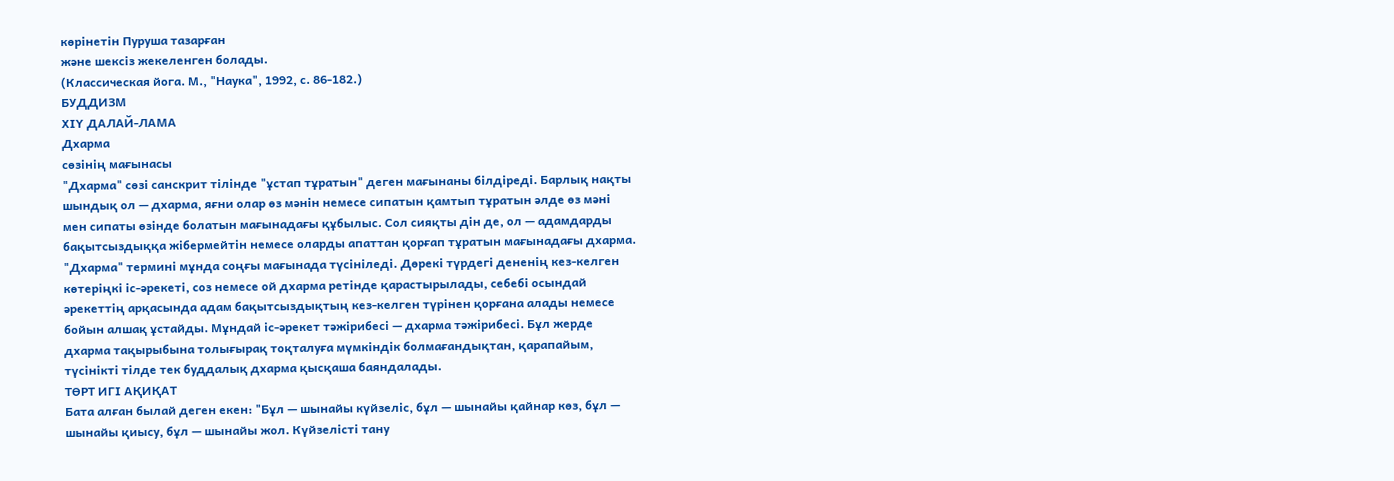көрінетін Пуруша тазарған
және шексіз жекеленген болады.
(Классическая йога. М., "Наука", 1992, с. 86-182.)
БУДДИЗМ
ХІҮ ДАЛАЙ-ЛАМА
Дхарма
сөзінің мағынасы
"Дхарма" сөзі санскрит тілінде "ұстап тұратын" деген мағынаны білдіреді. Барлық нақты
шындық ол — дхарма, яғни олар өз мәнін немесе сипатын қамтып тұратын әлде өз мәні
мен сипаты өзінде болатын мағынадағы құбылыс. Сол сияқты дін де, ол — адамдарды
бақытсыздыққа жібермейтін немесе оларды апаттан қорғап тұратын мағынадағы дхарма.
"Дхарма" термині мұнда соңғы мағынада түсініледі. Дөрекі түрдегі дененің кез-келген
көтеріңкі іс-әрекеті, соз немесе ой дхарма ретінде қарастырылады, себебі осындай
әрекеттің арқасында адам бақытсыздықтың кез-келген түрінен қорғана алады немесе
бойын алшақ ұстайды. Мұндай іс-әрекет тәжірибесі — дхарма тәжірибесі. Бұл жерде
дхарма тақырыбына толығырақ тоқталуға мүмкіндік болмағандықтан, қарапайым,
түсінікті тілде тек буддалық дхарма қысқаша баяндалады.
ТӨРТ ИГІ АҚИҚАТ
Бата алған былай деген екен: "Бұл — шынайы күйзеліс, бұл — шынайы қайнар көз, бұл —
шынайы қиысу, бұл — шынайы жол. Күйзелісті тану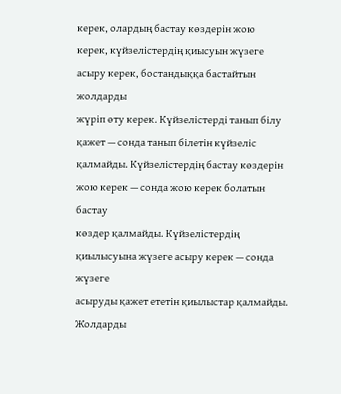керек, олардың бастау көздерін жою
керек, күйзелістердің қиысуын жүзеге асыру керек, бостандыққа бастайтын жолдарды
жүріп өту керек. Күйзелістерді танып білу қажет — сонда танып білетін күйзеліс
қалмайды. Күйзелістердің бастау көздерін жою керек — сонда жою керек болатын бастау
көздер қалмайды. Күйзелістердің қиылысуына жүзеге асыру керек — сонда жүзеге
асыруды қажет ететін қиылыстар қалмайды. Жолдарды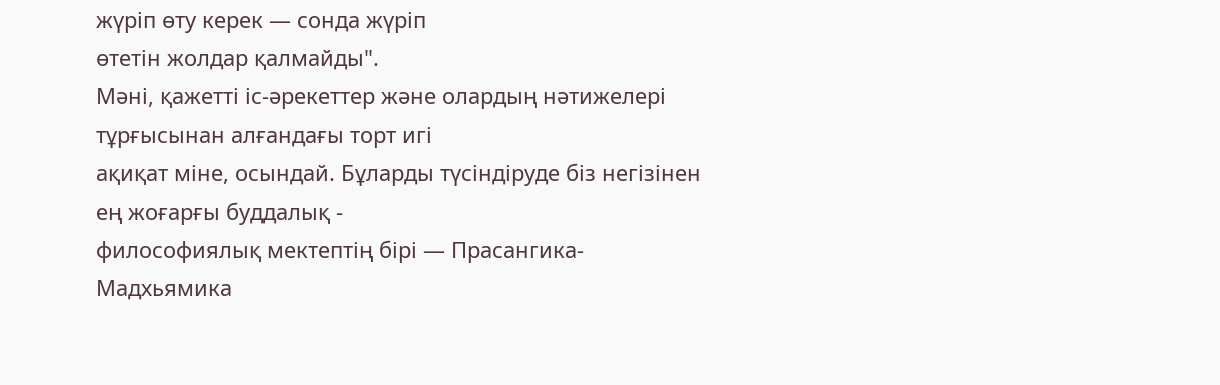жүріп өту керек — сонда жүріп
өтетін жолдар қалмайды".
Мәні, қажетті іс-әрекеттер және олардың нәтижелері тұрғысынан алғандағы торт игі
ақиқат міне, осындай. Бұларды түсіндіруде біз негізінен ең жоғарғы буддалық -
философиялық мектептің бірі — Прасангика-Мадхьямика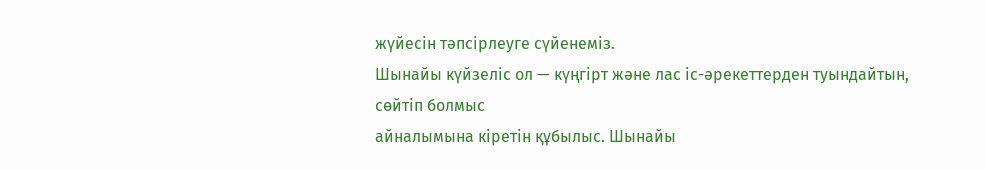жүйесін тәпсірлеуге сүйенеміз.
Шынайы күйзеліс ол — күңгірт және лас іс-әрекеттерден туындайтын, сөйтіп болмыс
айналымына кіретін құбылыс. Шынайы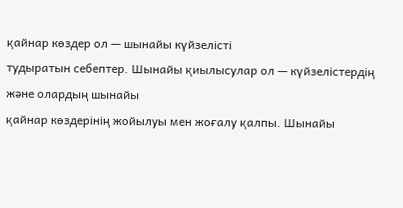қайнар көздер ол — шынайы күйзелісті
тудыратын себептер. Шынайы қиылысулар ол — күйзелістердің және олардың шынайы
қайнар көздерінің жойылуы мен жоғалу қалпы. Шынайы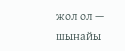жол ол — шынайы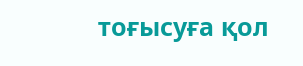тоғысуға қол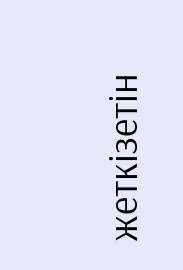жеткізетін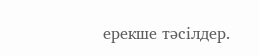ерекше тәсілдер.